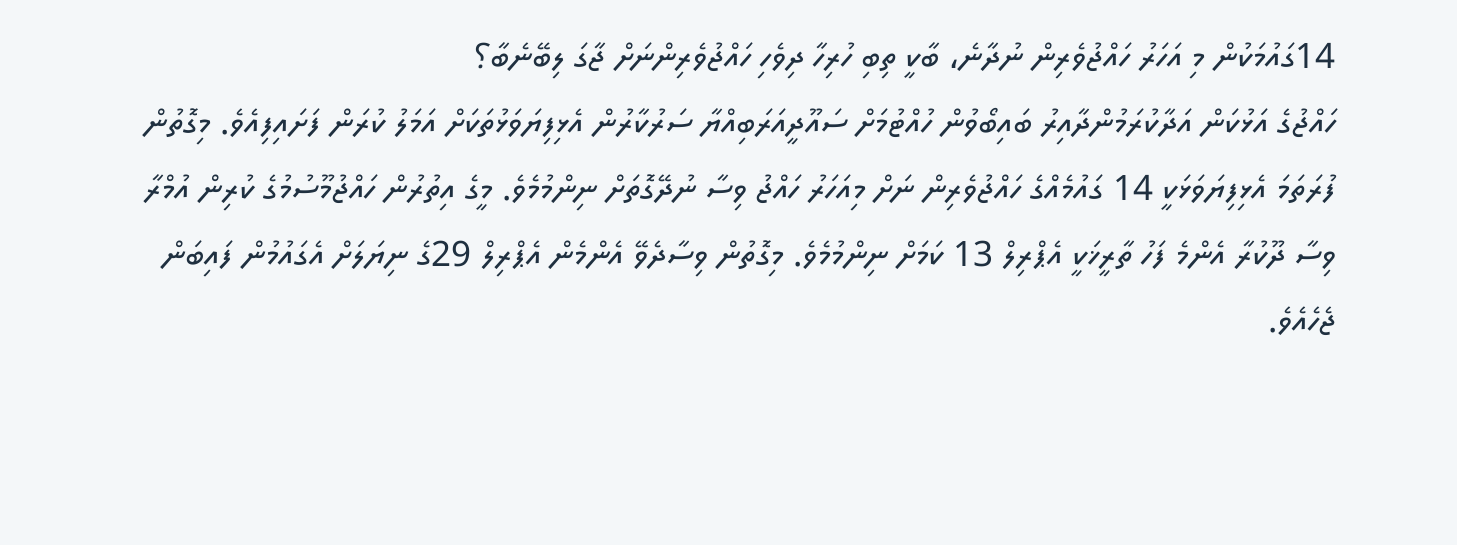14ގައުމަކުން މި އަހަރު ހައްޖުވެރިން ނުދާނެ، ބާކީ ތިބި ހުރިހާ ދިވެހި ހައްޖުވެރިންނަށް ޖާގަ ލިބޭނެބާ؟
ހައްޖުގެ އަޅުކަން އަދާކުރަމުންދާއިރު ބައިބޯވުން ހުއްޓުމަށް ސައޫދީއަރަބިއްޔާ ސަރުކާރުން އެޅިފިޔަވަޅުތަކަށް އަމަލު ކުރަން ފަށައިފިއެވެ. މިގޮތުން ފުރަތަމަ އެޅިފިޔަވަޅަކީ 14 ގައުމެއްގެ ހައްޖުވެރިން ނަށް މިއަހަރު ހައްޖު ވިސާ ނުދޭގޮތަށް ނިންމުމެވެ. މީގެ އިތުރުން ހައްޖުމޫސުމުގެ ކުރިން އުމްރާ ވިސާ ދޫކުރާ އެންމެ ފަހު ތާރީޚަކީ އެޕްރިލް 13 ކަމަށް ނިންމުމެވެ. މިގޮތުން ވިސާދެވޭ އެންމެން އެޕްރިލް 29ގެ ނިޔަލަށް އެގައުމުން ފައިބަން ޖެހެއެވެ.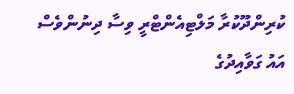ކުރިންދޫކުރާ މަލްޓިއެންޓްރީ ވިސާ ދިނުންވެސް އައު ގަވާއިދުގެ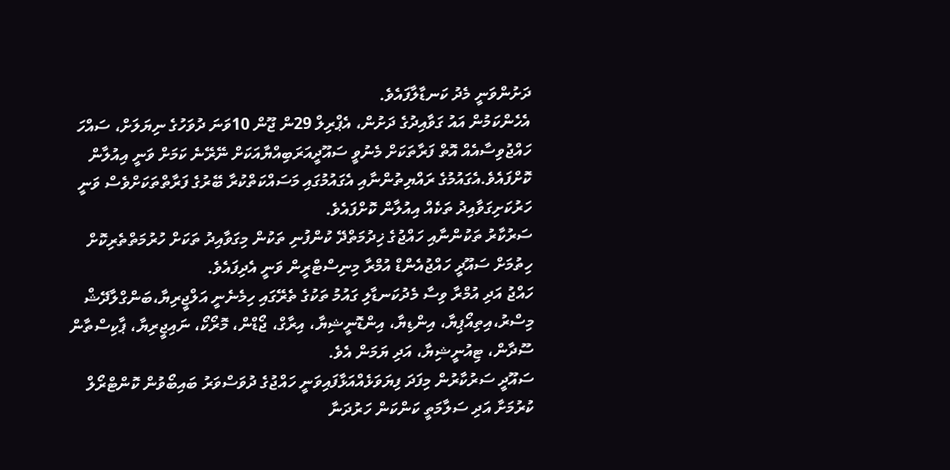ދަށުންވަނީ މެދު ކަނޑާލާފައެވެ.
އެހެންކަމުން އައު ގަވާއިދުގެ ދަށުން، އެޕްރިލް 29ން ޖޫން 10ވަނަ ދުވަހުގެ ނިޔަލަށް، ސައްހަ ހައްޖުވިސާއެއް އޮތް ފަރާތަކަށް މެނުވީ ސައޫދީއަރަބިއްޔާއަކަށް ނޭރޭނެ ކަމަށް ވަނީ އިއުލާން ކޮށްފައެވެ.އެގައުމުގެ ރައްޔިތުންނާއި އެގައުމުގައި މަސައްކަތްކުރާ ބޭރުގެ ފަރާތްތަކަށްވެސް ވަނީ ހަރުކަށިގަވާއިދު ތަކެއް އިއުލާން ކޮށްފައެވެ.
ސަރުކާރު ތަކުންނާއި ހައްޖުގެ ޚިދުމަތްދޭ ކުންފުނި ތަކުން މިގަވާއިދު ތަކަށް ހުރުމަތްތެރިކޮށް ހިތުމަށް ސައޫދީ ހައްޖުއެންޑް އުމްރާ މިނިސްޓްރީން ވަނީ އެދިފައެވެ.
ހައްޖު އަދި އުމްރާ ވިސާ މެދުކަނޑާލި ގައުމު ތަކުގެ ތެރޭގައި ހިމެނެނީ އަލްޖީރިޔާ،ބަންގްލާދޭޝް މިސްރު،އިތިއޯޕިޔާ، އިންޑިޔާ، އިންޑޮނީޝިޔާ، އިރާގް، ޖޯޑްން، މޮރޯކޯ، ނައިޖީރިޔާ، ޕާކިސްތާން ސޫދާން، ޓިއުނީޝިޔާ، އަދި ޔަމަން އެވެ.
ސައޫދީ ސަރުކާރުން މިފަދަ ފިޔަވަޅެއްއަޅާފައިވަނީ ހައްޖުގެ ދުވަސްވަރު ބައިބޯވުން ކޮންޓްރޯލް ކުރުމަށާ އަދި ސަލާމަތީ ކަންކަން ހަރުދަނާ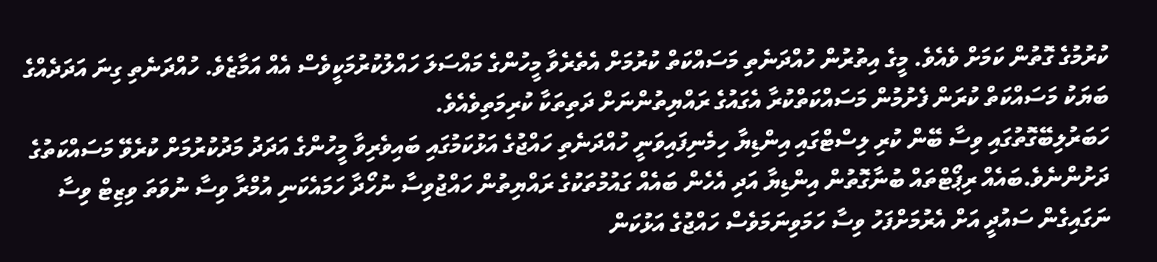ކުރުމުގެ ގޮތުން ކަމަށް ވެއެވެ. މީގެ އިތުރުން ހުއްދަނެތި މަސައްކަތް ކުރުމަށް އެތެރެވާ މީހުންގެ މައްސަލަ ހައްލުކުރުމަކީވެސް އެއް އަމާޒެވެ. ހުއްދަނެތި ގިނަ އަދަދެއްގެ ބަޔަކު މަސައްކަތް ކުރަން ފެށުމުން މަސައްކަތްކުރާ އެގައުގެ ރައްޔިތުންނަށް ދަތިތަކާ ކުރިމަތިވެއެވެ.
ހަބަރުލިބޭގޮތުގައި ވިސާ ބޭން ކުރި ލިސްޓްގައި އިންޑިޔާ ހިމެނިފައިވަނީ ހުއްދަނެތި ހައްޖުގެ އަޅުކަމުގައި ބައިވެރިވާ މީހުންގެ އަދަދު މަދުކުރުމަށް ކުރެވޭ މަސައްކަތުގެ ދަށުންނެވެ.ބައެއް ރިޕޯޓްތައް ބުނާގޮތުން އިންޑިޔާ އަދި އެހެން ބައެއް ގައުމުތަކުގެ ރައްޔިތުން ހައްޖުވިސާ ނުހޯދާ ހަމައެކަނި އުމްރާ ވިސާ ނުވަތަ ވިޒިޓް ވިސާ ނަގައިގެން ސައުދީ އަށް އެރުމަށްފަހު ވިސާ ހަމަވިނަމަވެސް ހައްޖުގެ އަޅުކަން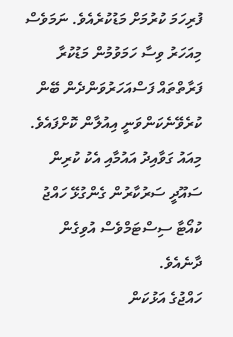ފުރިހަމަ ކުރުމަށް މަޑުކުރެއެވެ. ނަމަވެސް މިއަހަރު ވިސާ ހަމަވުމުން މަޑުކުރާ ފަރާތްތައް ފަސްއަހަރުވަންދެން ބޭން ކުރެވޭނެކަންވަނީ އިއުލާން ކޮށްފައެވެ.
މިއައު ގަވާއިދު އައުމާއި އެކު ކުރިން ސައޫދީ ސަރުކާރުން ގެންގުޅޭ ހައްޖު ކުއޯޓާ ސިސްޓަމްވެސް އުވިގެން ދާނެއެވެ.
ހައްޖުގެ އަޅުކަން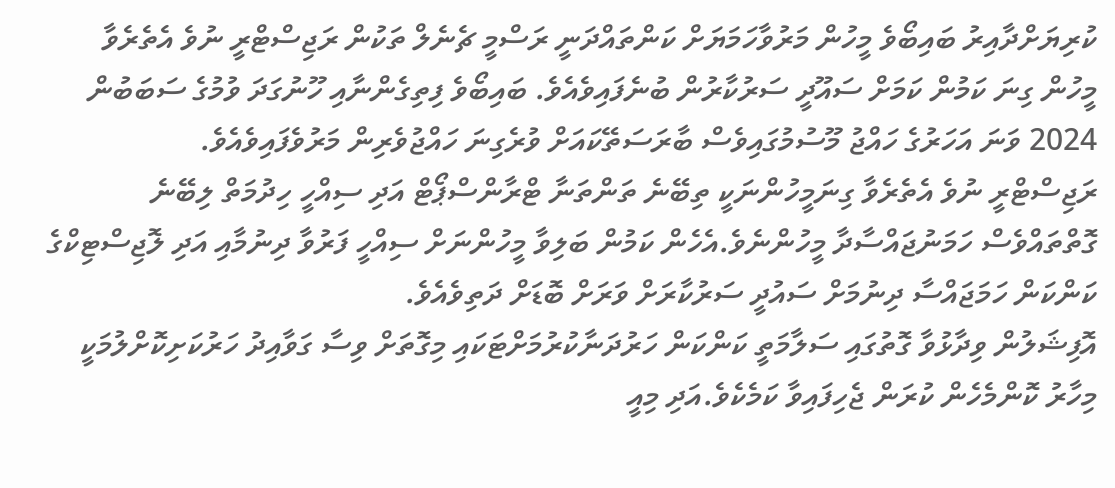ކުރިޔަށްދާއިރު ބައިބޯވެ މީހުން މަރުވާހަމަޔަށް ކަންތައްދަނީ ރަސްމީ ޗެނެލް ތަކުން ރަޖިސްޓްރީ ނުވެ އެތެރެވާ މީހުން ގިނަ ކަމުން ކަމަށް ސައޫދީ ސަރުކާރުން ބުނެފައިވެއެވެ. ބައިބޯވެ ފިތިގެންނާއި ހޫނުގަދަ ވުމުގެ ސަބަބުން 2024 ވަނަ އަހަރުގެ ހައްޖު މޫސުމުގައިވެސް ބާރަސަތޭކައަށް ވުރެގިނަ ހައްޖުވެރިން މަރުވެފައިވެއެވެ.
ރަޖިސްޓްރީ ނުވެ އެތެރެވާ ގިނަމީހުންނަކީ ތިބޭނެ ތަންތަނާ ޓްރާންސްޕޯޓް އަދި ސިއްހީ ހިދުމަތް ލިބޭނެ ގޮތްތައްވެސް ހަމަނުޖައްސާދާ މީހުންނެވެ.އެހެން ކަމުން ބަލިވާ މީހުންނަށް ސިއްހީ ފަރުވާ ދިނުމާއި އަދި ލޮޖިސްޓިކްގެ ކަންކަން ހަމަޖައްސާ ދިނުމަށް ސައުދީ ސަރުކާރަށް ވަރަށް ބޮޑަށް ދަތިވެއެވެ.
އޮފިޝަލުން ވިދާޅުވާ ގޮތުގައި ސަލާމަތީ ކަންކަން ހަރުދަނާކުރުމަށްޓަކައި މިގޮތަށް ވިސާ ގަވާއިދު ހަރުކަށިކޮށްލުމަކީ މިހާރު ކޮންމެހެން ކުރަން ޖެހިފައިވާ ކަމެކެވެ.އަދި މިއީ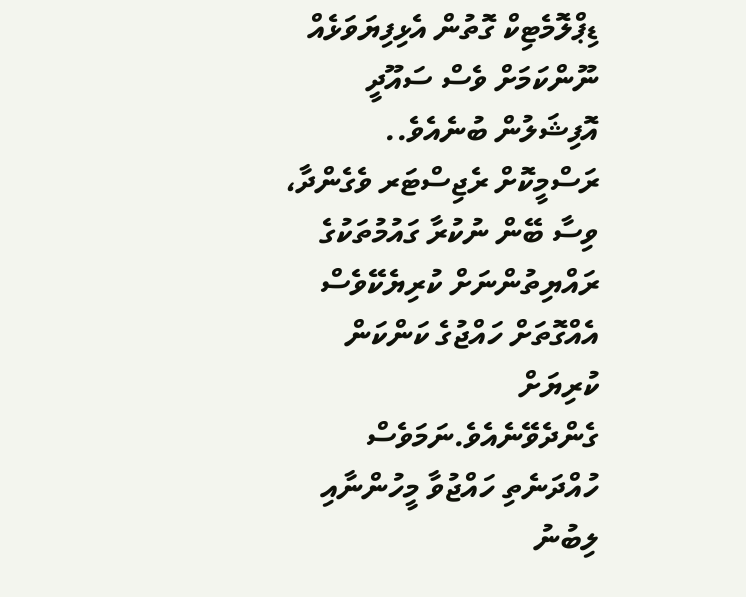ޑިޕްލޮމެޓިކް ގޮތުން އެޅިފިޔަވަޅެއް ނޫންކަމަށް ވެސް ސައޫދީ އޮފިޝަލުން ބުނެއެވެ..
ރަސްމީކޮށް ރެޖިސްޓަރ ވެގެންދާ، ވިސާ ބޭން ނުކުރާ ގައުމުތަކުގެ ރައްޔިތުންނަށް ކުރިޔެކޭވެސް އެއްގޮތަށް ހައްޖުގެ ކަންކަން ކުރިޔަށް ގެންދެވޭނެއެވެ.ނަމަވެސް ހުއްދަނެތި ހައްޖުވާ މީހުންނާއި ލިބުނު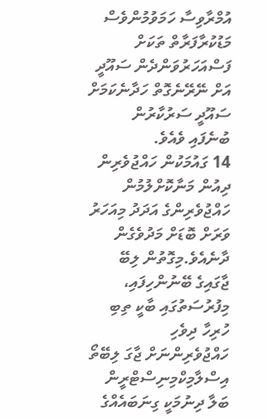އުމްރާވިސާ ހަމަވުމުންވެސް މަޑުކުރާފަރާތް ތަކަށް ފަސްއަހަރުވަންދެން ސައޫދީ އަށް ނޭރޭނެގޮތް ހަދާނެކަމަށް ސައޫދީ ސަރުކާރުން ބުނެފައި ވެއެވެ.
14 ގައުމަކުން ހައްޖުވެރިން ދިއުން މަނާކޮށްލުމުން ހައްޖުވެރިންގެ އަދަދު މިއަހަރު ވަރަށް ބޮޑަށް މަދުވެގެން ދާނެއެވެ.މިގޮތުން ލިބޭ ޖާގައިގެ ބޭނުންހިފައި، މިފުރުސަތުގައި ބާކީ ތިބި ހުރިހާ ދިވެހި ހައްޖުވެރިންނަށް ޖާގަ ލިބޭތޯ އިސްލާމިކްމިނިސްޓްރީން ބަލާ ދިނުމަކީ ގިނަބައެއްގެ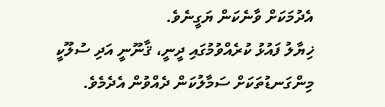އެދުމަކަށް ވާނެކަން ޔަގީނެވެ.
ޚިޔާލު ފައުޅު ކުރެއްވުމުގައި ދީނީ، ޤާނޫނީ އަދި ސުލޫކީ މިންގަނޑުތަކަށް ސަމާލުކަން ދެއްވުން އެދެމެވެ.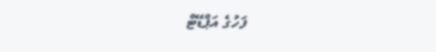ފަހުގެ އަޕްޑޭޓް